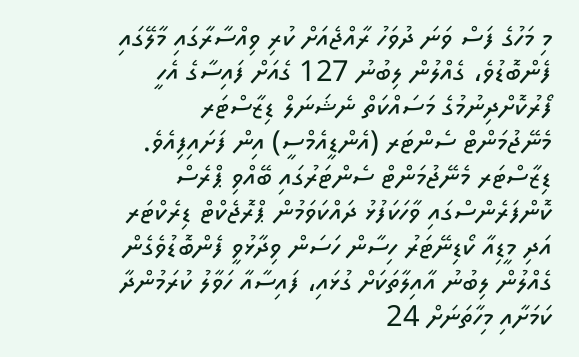މި މަހުގެ ފަސް ވަނަ ދުވަހު ރާއްޖެއަށް ކުރި ވިއްސާރާގައި މާލޭގައި ފެންބޮޑުވެ، ގެއްލުން ލިބުނު 127 ގެއަށް ފައިސާގެ އެހީ ފޯރުކޮށްދިނުމުގެ މަސައްކަތް ނެޝަނަލް ޑިޒާސްޓަރ މެނޭޖުމަންޓް ސެންޓަރ (އެންޑީއެމްސީ) އިން ފަށައިފިއެވެ.
ޑިޒާސްޓަރ މެނޭޖުމަންޓް ސެންޓަރުގައި ބޭއްވި ޕްރެސް ކޮންފަރެންސްގައި ވާހަކަފުޅު ދައްކަވަމުން ޕްރޮޖެކްޓް ޑިރެކްޓަރ އަދި މީޑިއާ ކޯޑިނޭޓަރު ހިސާން ހަސަން ވިދާޅުވީ ފެންބޮޑުވެގެން ގެއްލުން ލިބުނު އާއިލާތަކަށް ގުޅައި، ފައިސާއާ ހަވާލު ކުރަމުންދާ ކަމަށާއި މިހާތަނަށް 24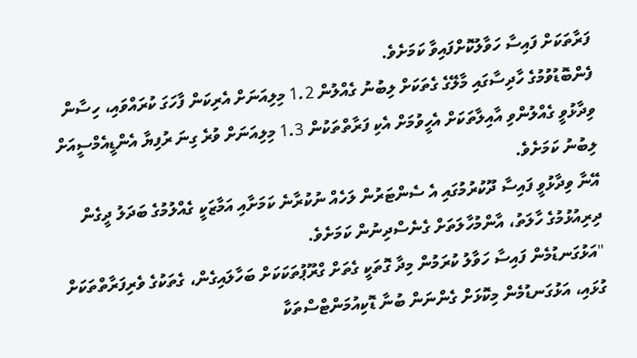ފަރާތަކަށް ފައިސާ ހަވާލުކޮށްފައިވާ ކަމަށެވެ.
ފެންބޮޑުވުމުގެ ހާދިސާގައި މާލޭގެ ގެތަކަށް ލިބުނު ގެއްލުން 1.2 މިލިއަނަށް އެރިކަން ފާހަގަ ކުރައްވައި، ހިސާން ވިދާޅުވީ ގެއްލުންވި އާއިލާތަކަށް އެހީވުމަށް އެކި ފަރާތްތަކުން 1.3 މިލިއަނަށް ވުރެ ގިނަ ރުފިޔާ އެންޑީއެމްސީއަށް ލިބުނު ކަމަށެވެ.
އޭނާ ވިދާޅުވީ ފައިސާ ދޫކުރުމުގައި އެ ސެންޓަރުން ލަހެއް ނުކުރާނެ ކަމަށާއި އަމާޒަކީ ގެއްލުމުގެ ބަދަލު ދީގެން ދިރިއުޅުމުގެ ހާލަތު، އާންމުހާލަތަށް ގެނެސްދިނުން ކަމަށެވެ.
"އަޅުގަނޑުމެން ފައިސާ ހަވާލު ކުރަމުން މިދާ ގޮތަކީ ގެތަށް ގްރޫޕުތަކަކަށް ބަހާލައިގެން، ގެތަކުގެ ވެރިފަރާތްތަކަށް ގުޅައި، އަޅުގަނޑުމެން މިކޮޅަށް ގެންނަން ބުނާ ޑޮކިއުމަންޓްސްތަކާ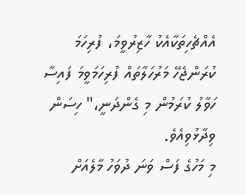އެއްޗެހިތަކާއެކު ހާޒިރުވީމަ، ފުރިހަމަ ކުރަންޖެހޭ މަރުހަލާތައް ފުރިހަމަވީމަ ފައިސާ ހަވާލު ކުރަމުން މި ގެންދަނީ،" ހިސަން ވިދާޅުވިއެވެ.
މި މަހުގެ ފަސް ވަނަ ދުވަހު މާލެއަށް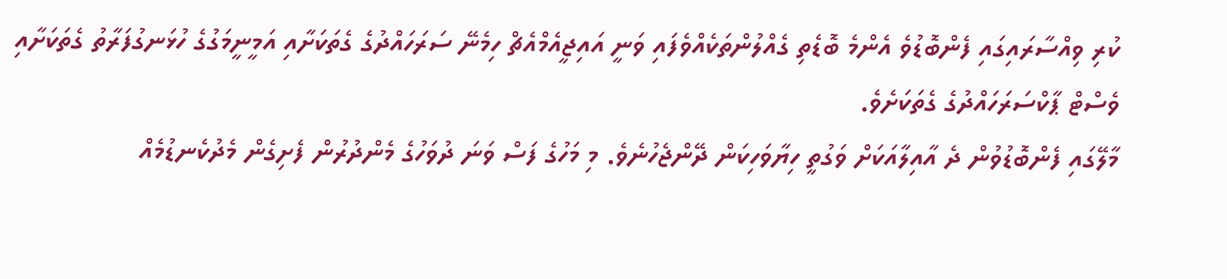ކުރި ވިއްސާރައިގައި ފެންބޮޑުވެ އެންމެ ބޮޑެތި ގެއްލުންތަކެއްވެފައި ވަނީ އައިޖީއެމްއެޗް ހިމެނޭ ސަރަހައްދުގެ ގެތަކަށާއި އަމީނީމަގުގެ ހުޅަނގުފަރާތު ގެތަކަށާއި ވެސްޓް ޕާކްސަރަހައްދުގެ ގެތަކަށެވެ.
މާލޭގައި ފެންބޮޑުވުން ދެ އާއިލާއަކަށް ވަގުތީ ހިޔާވަހިކަން ދޭންޖެހުނެވެ. މި މަހުގެ ފަސް ވަނަ ދުވަހުގެ މެންދުރުން ފެށިގެން މެދުކެނޑުމެއް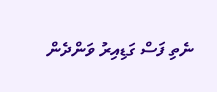ނެތި ފަސް ގަޑިއިރު ވަންދެން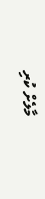މާލެށް ކުރި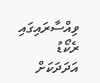ވިއްސާރައިގައި ރެކޯޑު އަދަދަކަށް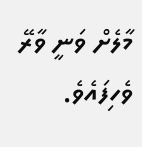މާލެށް ވަނީ ވާރޭ ވެހިފައެވެ.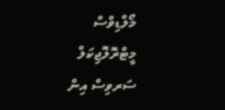މޯލްޑިވްސް މީޓްރޮލޮޖިކަލް ސަރވިސް އިން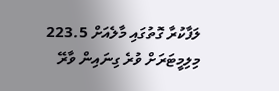ލަފާކުރާ ގޮތުގައި މާލެއަށް 223.5 މިލިމީޓަރަށް ވުރެ ގިނައިން ވާރޭ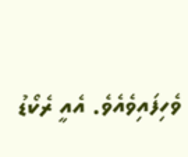ވެހިފައިވެއެވެ. އެއީ ރެކޯޑު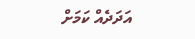އަދަދެއް ކަމަށް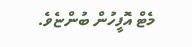މެޓް އޮފީހުން ބުންޏެވެ.